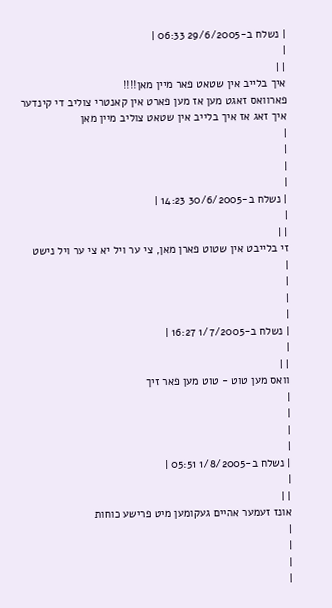| נשלח ב-29/6/2005 06:33 |
|
| |
איך בלייב אין שטאט פאר מיין מאן!!!!
פארוואס זאגט מען אז מען פארט אין קאנטרי צוליב די קינדער
איך זאג אז איך בלייב אין שטאט צוליב מיין מאן
|
|
|
|
| נשלח ב-30/6/2005 14:23 |
|
| |
זי בלייבט אין שטוט פארן מאן, צי ער ויל יא צי ער ויל נישט
|
|
|
|
| נשלח ב-1/7/2005 16:27 |
|
| |
וואס מען טוט - טוט מען פאר זיך
|
|
|
|
| נשלח ב-1/8/2005 05:51 |
|
| |
אונז זעמער אהיים געקומען מיט פרישע כוחות
|
|
|
|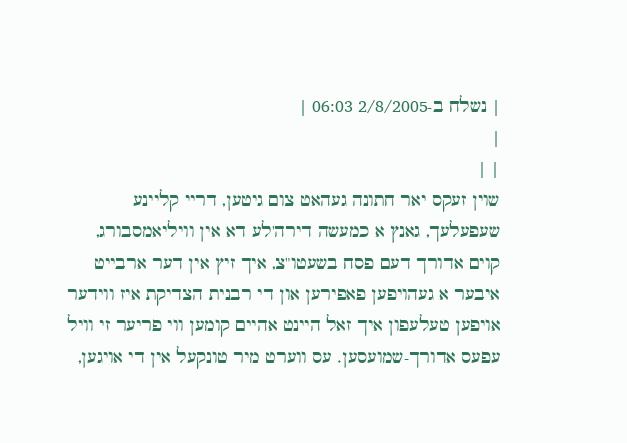| נשלח ב-2/8/2005 06:03 |
|
| |
שוין זעקס יאר חתונה געהאט צום גיטען, דריי קליינע שעפעלעך, גאנץ א כמעשה דירה'לע דא אין וויליאמסבורג, קוים אדורך דעם פסח בשעטו"צ, איך זיץ אין דער ארבייט איבער א געהויפען פאפירען און די רבנית הצדיקת איז ווידער אויפען טעלעפון איך זאל היינט אהיים קומען ווי פריער זי וויל עפעס אדורך-שמועסען. עס ווערט מיר טונקעל אין די אויגען,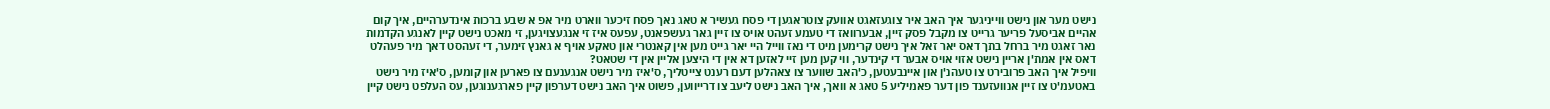נישט מער און נישט ווייניגער איך האב איר צוגעזאגט אוועק צוטראגען די פסח געשיר א טאג נאך פסח זיכער ווארט מיר אפ א שבע ברכות אינדערהיים, איך קום אהיים אביסעל פריער גרייט צו מקבל פסק זיין, אבערוואז די טעמע זעהט אויס צו זיין גאר געשפאנט, עפעס איז זי אנגעצויגען, זי מאכט נישט קיין לאנגע הקדמות נאר זאגט מיר ברחל בתך דאס יאר זאל איך נישט קרימען מיט די נאז ווייל היי יאר גייט מען אין קאנטרי און טאקע אויף א גאנץ זימער, די זעהסט דאך מיר פעהלט דאס אין אמת'ן אריין נישט אזוי אויס אבער די קינדער, ווי קען מען זיי לאזען דא אין די היצען אליין אין די שטאט?
וויפיל איך האב פרובירט צו טעהנ'ן און איינבעטען, כ'האב שווער צו צאהלען דעם רענט צייטליך, ס'איז מיר נישט אנגענעם צו פארען און קומען, ס'איז מיר נישט באטעמ'ט צו זיין אנוועזענד פון דער פאמיליע 5 טאג א וואך, איך האב נישט ליעב צו דרייווען, פשוט איך האב נישט דערפון קיין פארגענוגען, עס העלפט נישט קיין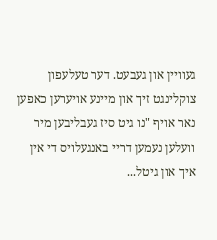געוויין און געבעט. דער טעלעפון צוקלינגט זיך און מיינע אויערען כאפען נאר אויף "נו גיט סיז געבליבען מיר וועלען נעמען דריי באנגעלויס די אין איך און גיטל...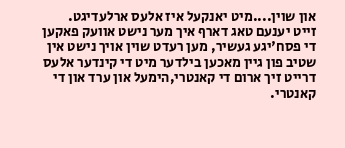און שוין....מיט יאנקעל איז אלעס ארלעדיגט.
זייט יענעם טאג דארף איך מער נישט אוועק פאקען די פסח'יגע געשיר, מען רעדט שוין אויך נישט אין שטיב פון גיין מאכען בילדער מיט די קינדער אלעס דרייט זיך ארום די קאנטרי,הימעל און ערד און די קאנטרי.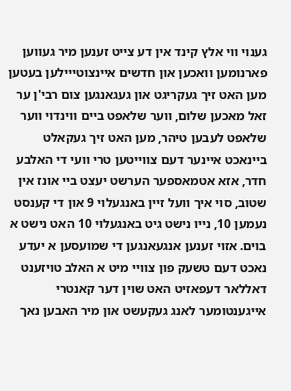גענוי ווי אלץ קינד אין דע צייט זענען מיר געווען פארנומען וואכען און חדשים איינצוטייילען בעטען מען האט זיך געקריגט און געגאנגען צום רבי'ן ער זאל מאכען שלום, ווער שלאפט ביים ווינדוי ווער שלאפט לעבען טיהר, מען האט זיך געקאלט ביינאכט איינער דעם צווייטען טרי וועי די האלבע חדר, אזא אטמאספער הערשט יעצט ביי אונז אין שטוב, סוי איך וועל זיין באנגעלוי 9 און די קענסט נעמען 10, נייו נישט גיט באנגעלוי 10 האט נישט א בוים. אזוי זענען אנגעאנגען די שמועסען א יעדע נאכט דעם טשעק פון צוויי מיט א האלב טויזענט דאללאר דעפאזיט האט שוין דער קאנטרי אייגענטומער לאנג געקעשט און מיר האבען נאך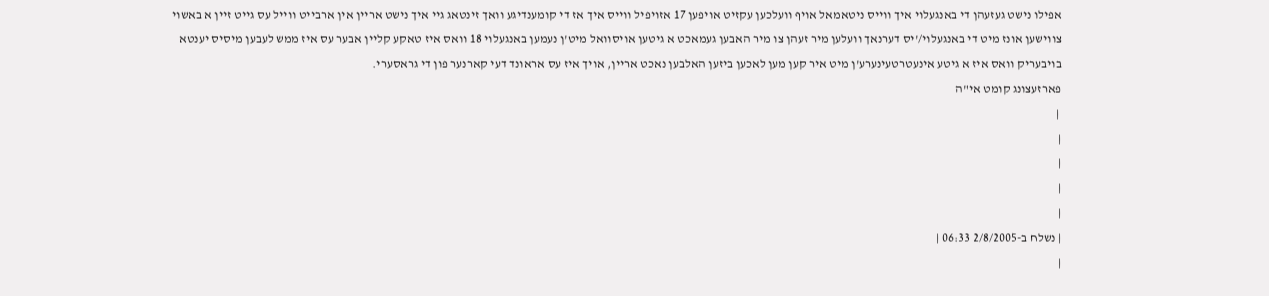אפילו נישט געזעהן די באנגעלוי איך ווייס ניטאמאל אויף וועלכען עקזיט אויפען 17 אזויפיל ווייס איך אז די קומענדיגע וואך זינטאג גיי איך נישט אריין אין ארבייט ווייל עס גייט זיין א באשוי צווישען אונז מיט די באנגעלוי/'יס דערנאך וועלען מיר זעהן צו מיר האבען געמאכט א גיטען אויסוואל מיט'ן נעמען באנגעלוי 18 וואס איז טאקע קליין אבער עס איז ממש לעבען מיסיס יענטא בויבעריק וואס איז א גיטע אינעטרטעינערע'ן מיט איר קען מען לאכען ביזען האלבען נאכט אריין, אויך איז עס אראונד דעי קארנער פון די גראסערי.
פארזעצונג קומט אי"ה
 |
|
|
|
|
| נשלח ב-2/8/2005 06:33 |
|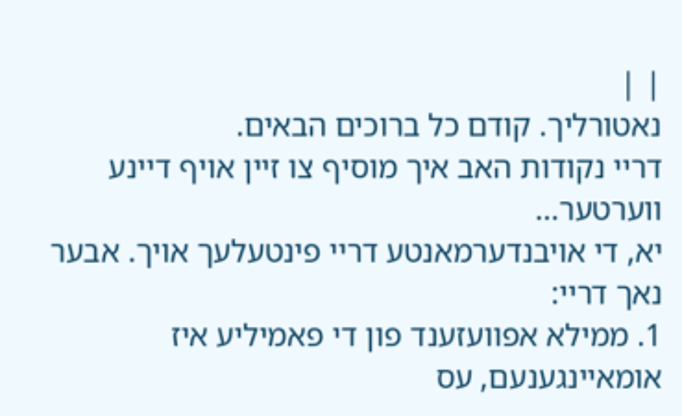| |
נאטורליך. קודם כל ברוכים הבאים.
דריי נקודות האב איך מוסיף צו זיין אויף דיינע ווערטער...
יא, די אויבנדערמאנטע דריי פינטעלעך אויך. אבער נאך דריי:
1. ממילא אפוועזענד פון די פאמיליע איז אומאיינגענעם, עס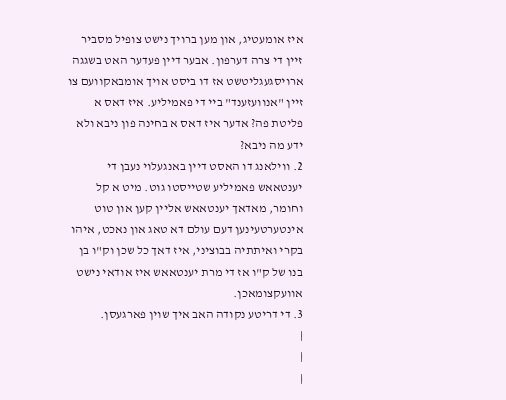איז אומעטיג, און מען ברויך נישט צופיל מסביר זיין די צרה דערפון. אבער דיין פעדער האט בשגגה ארויסגעגליטשט אז דו ביסט אויך אומבאקוועם צו זיין "אנוועזענד" ביי די פאמיליע. איז דאס א פליטת פה? אדער איז דאס א בחינה פון ניבא ולא ידע מה ניבא?
2. ווילאנג דו האסט דיין באנגעלוי נעבן די יענטאאש פאמיליע שטייסטו גוט. מיט א קל וחומר, מאדאך יענטאאש אליין קען און טוט אינטערטעינען דעם עולם דא טאג און נאכט, איהו בקרי ואיתתיה בבוציני, איז דאך כל שכן וק"ו בן בנו של ק"ו אז די מרת יענטאאש איז אודאי נישט אוועקצומאכן.
3. די דריטע נקודה האב איך שוין פארגעסן.
|
|
|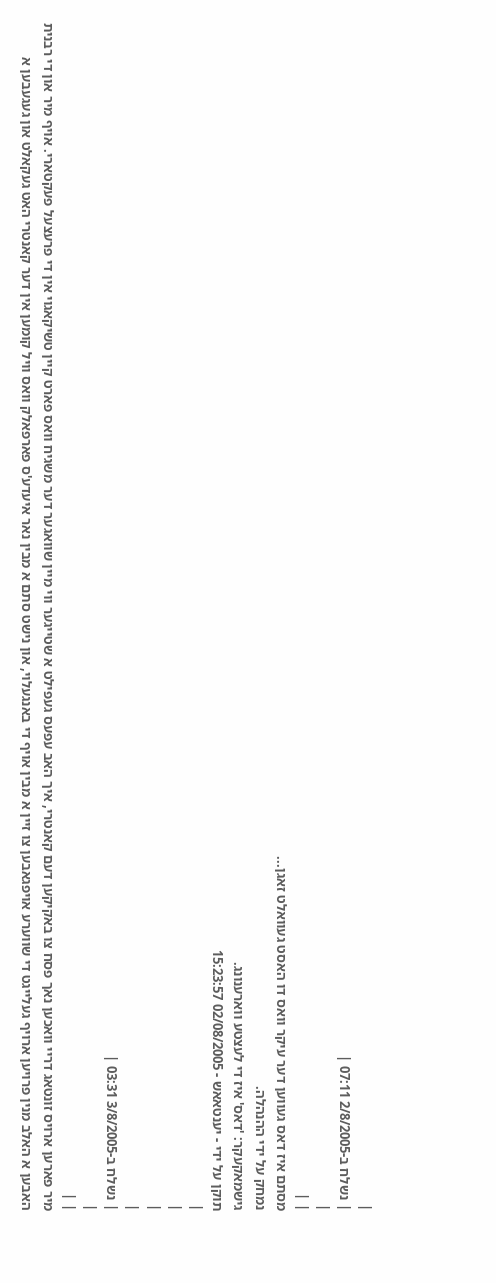|
| נשלח ב-2/8/2005 07:11 |
|
| |
מסתם איז דאס געווען דער עיקר וואס דו האסט געוואלט זאגן...
נמחק על ידי ההנהלה.
גישמאקעקר: 'דאס' איז די לעצטע ווארענונג.
תוקן על ידי - יענטאאש - 02/08/2005 15:23:57
|
|
|
|
| נשלח ב-3/8/2005 03:31 |
|
| |
מיר פארען ארויס זונטאג דריי וואכען נאך פסח צו באקיקען דעם קאנטרי, איך האב עפעס געפילט א שטייגער ווי מיין שוואגער דער משגיח וואס פארט קיין טשיקאגוי אין די פרעצעל פעקטארי. אויף מיר און די רבנית האבען א האלב מנין פרויען ארויף געלייגט די שווערע אויפגאבען צו זיין א מבין אויף די באנגעלוי, און נישט סתם א מבין נאר איעדע'ס פארפאלק וואס וויל קומען אין דער קאנטרי האט געקאלט און געגעבען א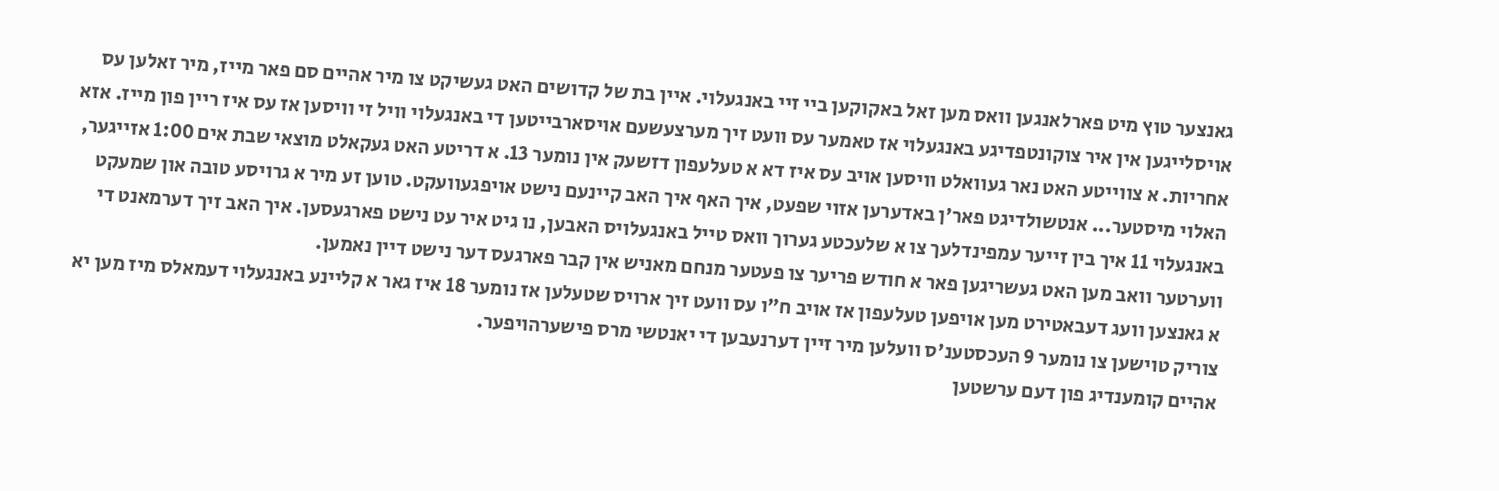גאנצער טוץ מיט פארלאנגען וואס מען זאל באקוקען ביי זיי באנגעלוי. איין בת של קדושים האט געשיקט צו מיר אהיים סם פאר מייז, מיר זאלען עס אויסלייגען אין איר צוקונטפדיגע באנגעלוי אז טאמער עס וועט זיך מערצעשעם אויסארבייטען די באנגעלוי וויל זי וויסען אז עס איז ריין פון מייז. אזא אחריות. א צווייטע האט נאר געוואלט וויסען אויב עס איז דא א טעלעפון דזשעק אין נומער 13. א דריטע האט געקאלט מוצאי שבת אים 1:00 אזייגער, האלוי מיסטער... אנטשולדיגט פאר'ן באדערען אזוי שפעט, איך האף איך האב קיינעם נישט אויפגעוועקט. טוען זע מיר א גרויסע טובה און שמעקט באנגעלוי 11 איך בין זייער עמפינדלעך צו א שלעכטע גערוך וואס טייל באנגעלויס האבען, נו גיט איר עט נישט פארגעסען. איך האב זיך דערמאנט די ווערטער וואב מען האט געשריגען פאר א חודש פריער צו פעטער מנחם מאניש אין קבר פארגעס דער נישט דיין נאמען.
א גאנצען וועג דעבאטירט מען אויפען טעלעפון אז אויב ח"ו עס וועט זיך ארויס שטעלען אז נומער 18 איז גאר א קליינע באנגעלוי דעמאלס מיז מען יא צוריק טוישען צו נומער 9 העכסטענ'ס וועלען מיר זיין דערנעבען די יאנטשי מרס פישערהויפער.
אהיים קומענדיג פון דעם ערשטען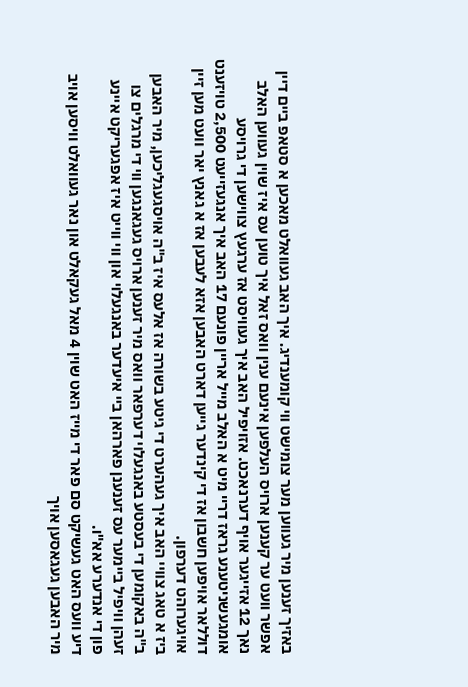באזיך זענען מיר געווען מער צומישט ווי קומענדיג. איך האב געוואלט מאכען א סטאפ ביים דיין אפשר וועט ער קענען ארויס העלפען אינעם ענין וואס זאל איך טוען עס איז שוין געווען האלב נאך 12 אזייגער אויף דערנאכט. אזויפיל האב איך געוויסט אז ערגעץ צווישען די גרויסע אומגעשניטענע גראז דריי מיט א האלב מייל אריין פונעם 17 האב איך אנגעזייעט 2,500 טויזענט דוללאר אויפען חשבון אז די קינדער גייען דארט האבען אזא לעבען אז א גאנץ יאר וועט מען זיין אויגערוהט דערפון.
ביז א טאג צוויי האב איך געהערט די גיטע בשורה אז אלעס איז ב"ה אויסגעגליכען, מיר האבען ב"ה באקומען די בעסטע באנגעלוי דערפאר וואס מיר זענען ארויס געגאנגען ווי די מרגלים צו זעהן וויפיל ביימער עס זענענן פארהאן ביי איעדער באנגעלוי און ווי ווייט איז אפגעריקט איינע פון די אנדערע אא"ו.
דיע וועס האט געשיקט סם פאר די מייז האט שוין 4 מאל געקאלט און נאר געוואלט וויסען אויב מיר האבען געגאסען אויך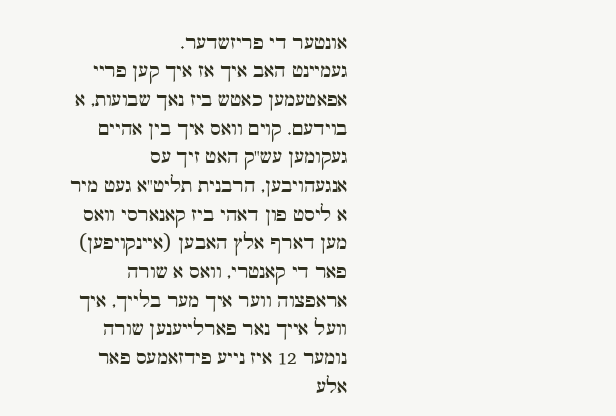אונטער די פריזשדער.
געמיינט האב איך אז איך קען פריי אפאטעמען כאטש ביז נאך שבועות, א בוידעם. קוים וואס איך בין אהיים געקומען עש"ק האט זיך עס אנגעהויבען, הרבנית תליט"א געט מיר א ליסט פון דאהי ביז קאנארסי וואס מען דארף אלץ האבען (איינקויפען) פאר די קאנטרי, וואס א שורה אראפצוה ווער איך מער בלייך, איך וועל אייך נאר פארלייענען שורה נומער 12 איז נייע פידזאמעס פאר אלע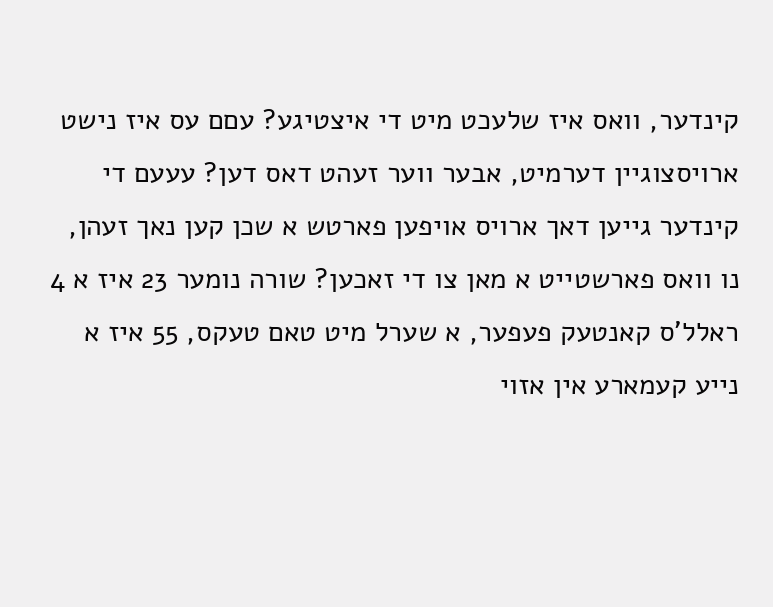קינדער, וואס איז שלעכט מיט די איצטיגע? עםם עס איז נישט ארויסצוגיין דערמיט, אבער ווער זעהט דאס דען? עעעם די קינדער גייען דאך ארויס אויפען פארטש א שכן קען נאך זעהן, נו וואס פארשטייט א מאן צו די זאכען? שורה נומער 23 איז א 4 ראלל'ס קאנטעק פעפער, א שערל מיט טאם טעקס, 55 איז א נייע קעמארע אין אזוי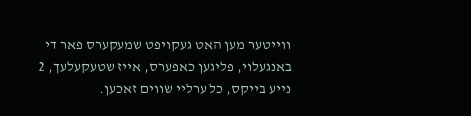ווייטער מען האט געקויפט שמעקערס פאר די באנגעלוי, פליגען כאפערס, אייז שטעקעלעך, 2 נייע בייקס, כל ערליי שווים זאכען.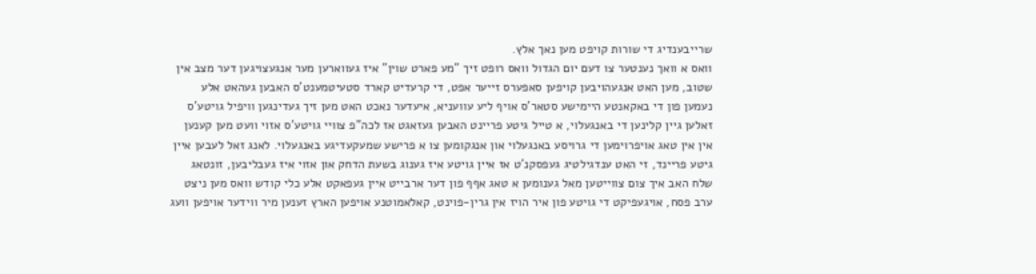שרייבענדיג די שורות קויפט מען נאך אלץ.
וואס א וואך נענטער צו דעם יום הגדול וואס רופט זיך "מע פארט שוין" איז געווארען מער אנגעצויגען דער מצב אין שטוב, מען האט אנגעהויבען קויפען סאפערס זייער אפט, די קרעדיט קארד סטעיטמענט'ס האבען געהאט אלע נעמען פון די באקאנטע היימישע סטאר'ס אויף ליע עוועניא, איעדער נאכט האט מען זיך געדינגען וויפיל גויטע'ס זאלען גיין קלינען די באנגעלוי, א טייל גיטע פריינט האבען געזאגט אז לכה"פ צוויי גויטע'ס אזוי וועט מען קענען אין אין טאג אויפרוימען די גרויסע באנגעלוי און אנגקומען צו א פרישע שמעקעדיגע באנגעלוי. לאנג זאל לעבען איין גיטע פריינד, זי האט ענדגילטיג געפסקנ'ט אז איין גויטע איז גענוג בשעת הדחק און אזוי איז געבליבען, זונטאג שלח האב איך צום צווייטען מאל גענומען א טאג אףף פון דער ארבייט איין געפאקט אלע כלי קודש וואס מען ניצט ערב פסח, אויגעפיקט די גויטע פון איר הויז אין גרין-פוינט, קאלאמוטנע אויפען הארץ זענען מיר ווידער אויפען וועג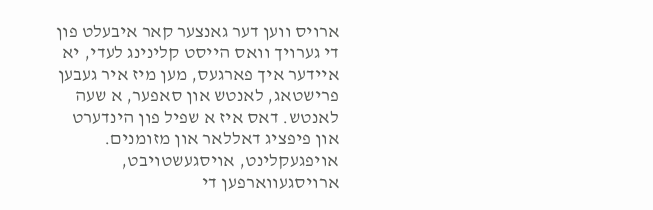ארויס ווען דער גאנצער קאר איבעלט פון די גערויך וואס הייסט קלינינג לעדי, יא איידער איך פארגעס, מען מיז איר געבען פרישטאג, לאנטש און סאפער, א שעה לאנטש. דאס איז א שפיל פון הינדערט און פיפציג דאללאר און מזומנים.
אויפגעקלינט, אויסגעשטויבט, ארויסגעווארפען די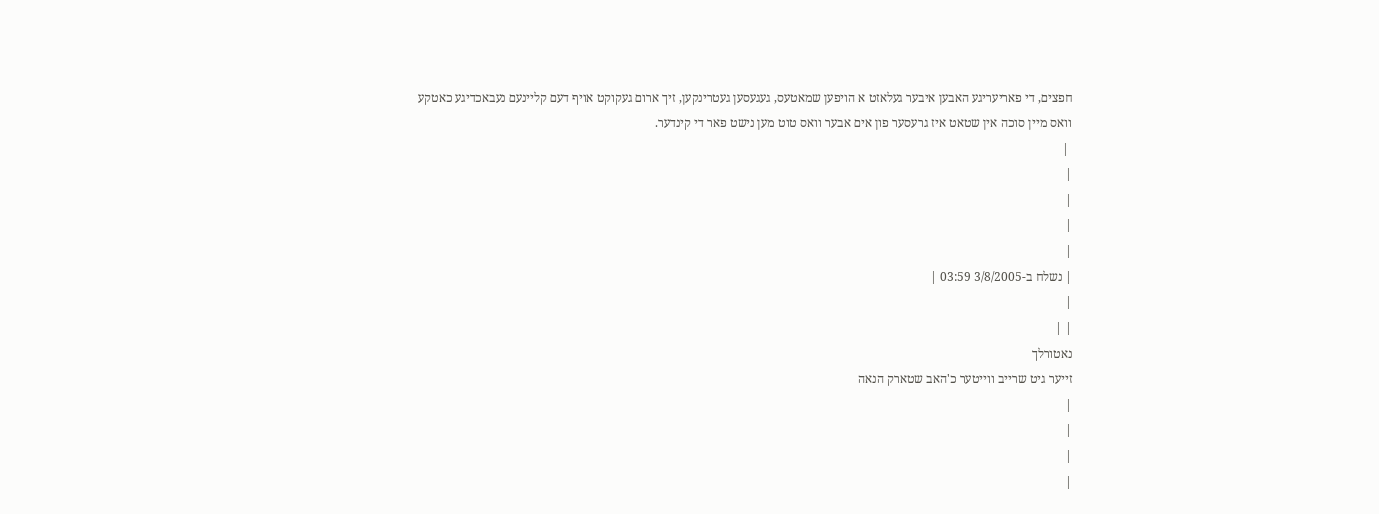חפצים, די פאריעריגע האבען איבער געלאזט א הויפען שמאטעס, געגעסען געטרינקען, זיך ארום געקוקט אויף דעם קליינעם נעבאכדיגע כאטקע וואס מיין סוכה אין שטאט איז גרעסער פון אים אבער וואס טוט מען נישט פאר די קינדער.
 |
|
|
|
|
| נשלח ב-3/8/2005 03:59 |
|
| |
נאטורלך
זייער גיט שרייב ווייטער כ'האב שטארק הנאה
|
|
|
|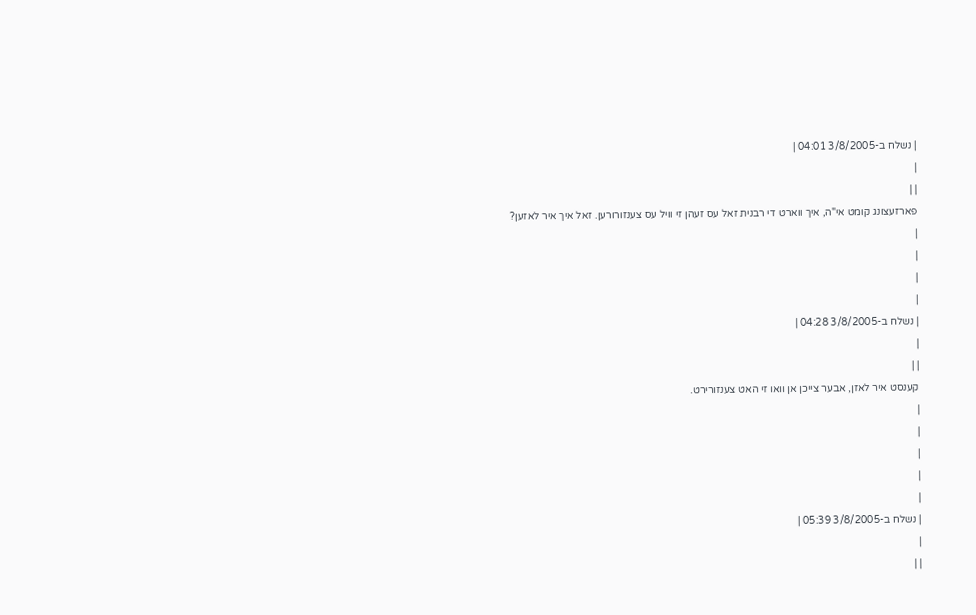| נשלח ב-3/8/2005 04:01 |
|
| |
פארזעצונג קומט אי"ה, איך ווארט די רבנית זאל עס זעהן זי וויל עס צענזורורען. זאל איך איר לאזען?
|
|
|
|
| נשלח ב-3/8/2005 04:28 |
|
| |
קענסט איר לאזן, אבער צייכן אן וואו זי האט צענזורירט.
|
|
|
|
|
| נשלח ב-3/8/2005 05:39 |
|
| |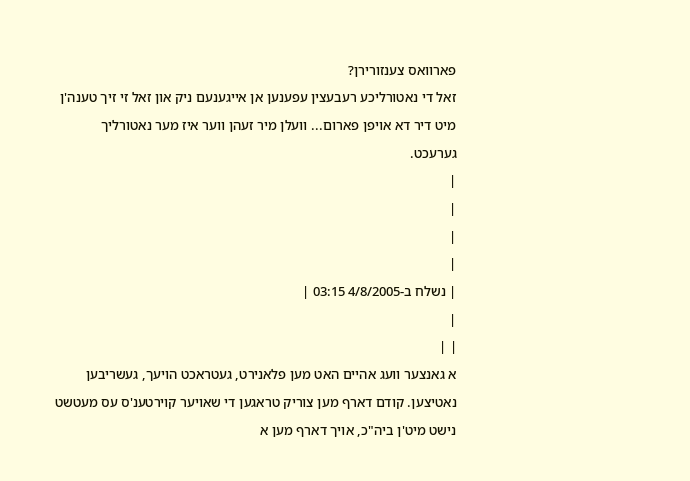פארוואס צענזורירן?
זאל די נאטורליכע רעבעצין עפענען אן אייגענעם ניק און זאל זי זיך טענה'ן מיט דיר דא אויפן פארום... וועלן מיר זעהן ווער איז מער נאטורליך גערעכט.
|
|
|
|
| נשלח ב-4/8/2005 03:15 |
|
| |
א גאנצער וועג אהיים האט מען פלאנירט, געטראכט הויעך, געשריבען נאטיצען. קודם דארף מען צוריק טראגען די שאויער קוירטענ'ס עס מעטשט נישט מיט'ן ביה"כ, אויך דארף מען א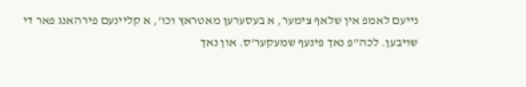נייעם לאמפ אין שלאף צימער, א בעסערען מאטראץ וכו', א קליינעם פירהאנג פאר די שויבען. לכה"פ נאך פינעף שמעקער'ס. און נאך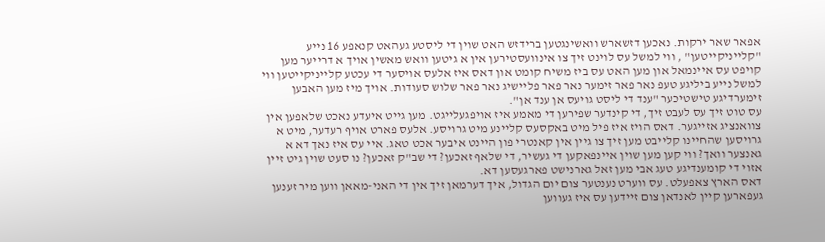אפאר שאר ירקות. נאכען דזשארש וואשינגטען ברידזש האט שוין די ליסטע געהאט קנאפע 16 נייע "קלייניקייטען" , ווי למשל עס לוינט זיך צו אינוועסטירען אין א גיטען וואש מאשין אויך א דרייער מען קויפט עס איינמאל און מען האט עס ביז משיח קומט און דאס איז אלעס אויסער די עכטע קלייניקייטען ווי למשל נייע ביליגע טעפ נאר פאר זימער נאר פאר פליישיג נאר פאר שלוש סעודות. אויך מיז מען האבען זימערדיגע טישטיכער "ענד די ליסט גויעס אן ענד אן".
עס טוט זיך עס לעבט זיך, די קינדער שפירען די מאמע איז אויפגעלייגט. מען גייט איעדע נאכט שלאפען אין צוואנציג אזייגער. דאס הויז איז פיל מיט באקסעס קליינע מיט גרויסע. אלעס פארט אויף רעדער, מיט א גרויסען שהחיינו קלייבט מען זיך צו גיין אין קאנטרי פון היינט איבער אכט טאג. איי עס איז נאך דא א גאנצער וואך? ווי קען מען שוין איינפאקען די געשיר, די שלאף זאכען? די שב"ק זאכען? נו סעט שוין גיט זיין אזוי די קומענדיגע טעג אבי מען זאל גארנישט פארגעסען דא.
דאס הארץ צאפעלט. עס ווערט נענטער צום יום הגדול, איך דערמאן זיך אין די האני-מאאן ווען מיר זענען געפארען קיין לאנדאן צום זיידען עס איז געווען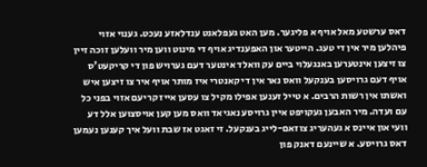דאס ערשטע מאל אויף א פליגער. מען האט געפלאנט ענדלאזע נעכט. גענוי אזוי פיהלען מיר אין די טעג. הייטער און האפענדיג אויף די מינוט ווען מיר וועלען זוכה זיין צו זיצען אינטערען באנגעלוי ביים עק וואלד אינטער דעם גערויש פון די קריקעט'ס אויף דעם גרויסען בענקעל וואס נאר אין די קאנטרי איז מותר אויף איר צו זיצען איש ואשתו אין רשות הרבים. א טייל זענען אפילו מקיל צו עסען אייז קריעם אזוי בפני כל עם ועדה. מיר האבען געקויפט איין גרויסע נאגיאד וואס מען קען אויסצוען אלל דע וועי און איינס א געהעריג צוזאם-לייג בענקעל. זי זאגט אז שבת וועל איך קענען נעמען דאס גרויסע. א שיינעם דאנק פון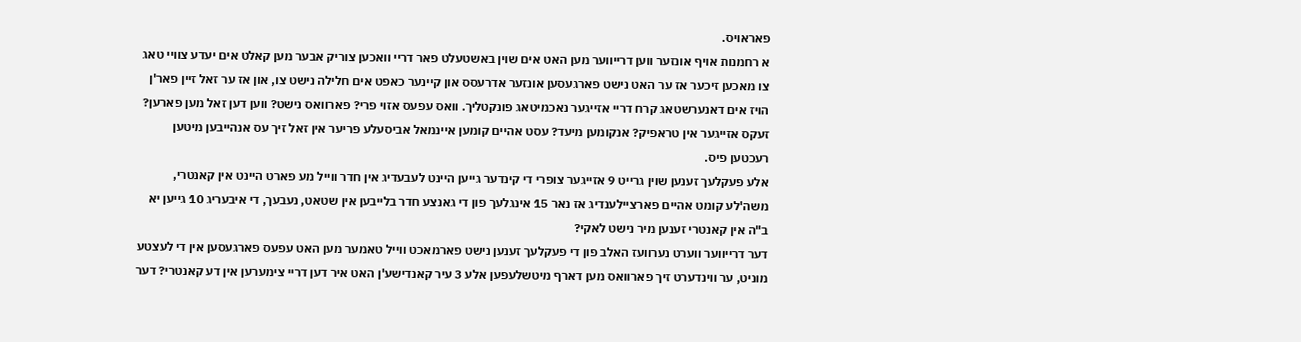פאראויס.
א רחמנות אויף אונזער ווען דרייווער מען האט אים שוין באשטעלט פאר דריי וואכען צוריק אבער מען קאלט אים יעדע צוויי טאג צו מאכען זיכער אז ער האט נישט פארגעסען אונזער אדרעסס און קיינער כאפט אים חלילה נישט צו, און אז ער זאל זיין פאר'ן הויז אים דאנערשטאג קרח דריי אזייגער נאכמיטאג פונקטליך. וואס עפעס אזוי פרי? פארוואס נישט? ווען דען זאל מען פארען? זעקס אזייגער אין טראפיק? אנקומען מיעד? עסט אהיים קומען איינמאל אביסעלע פריער אין זאל זיך עס אנהייבען מיטען רעכטען פיס.
אלע פעקלעך זענען שוין גרייט 9 אזייגער צופרי די קינדער גייען היינט לעבעדיג אין חדר ווייל מע פארט היינט אין קאנטרי, משה'לע קומט אהיים פארציילענדיג אז נאר 15 אינגלעך פון די גאנצע חדר בלייבען אין שטאט, נעבעך, די איבעריג 10 גייען יא ב"ה אין קאנטרי זענען מיר נישט לאקי?
דער דרייווער ווערט נערוועז האלב פון די פעקלעך זענען נישט פארמאכט ווייל טאמער מען האט עפעס פארגעסען אין די לעצטע מוניט, ער ווינדערט זיך פארוואס מען דארף מיטשלעפען אלע 3 עיר קאנדישע'ן האט איר דען דריי צימערען אין דע קאנטרי? דער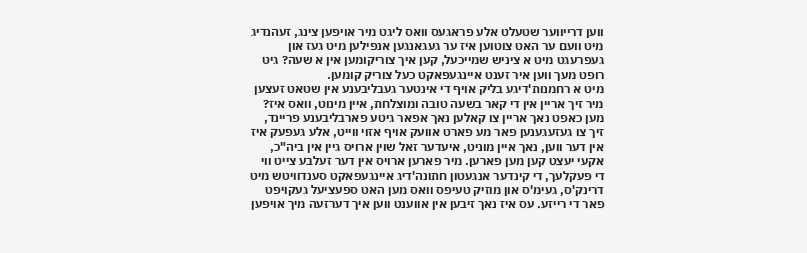ווען דרייווער שטעלט אלע פראגעס וואס ליגט מיר אויפען צינג, זעהנדיג מיט וועם ער האט צוטוען איז ער געגאנגען אנפילען מיט געז און געפרעגט מיט א ציניש שמייכעל, קען איך צוריקומען אין א שעה? גיט רופט מעך ווען איר זענט איינגעפאקט כעל צוריק קומען.
מיט א רחמנות'דיגע בליק אויף די אינטער געבליבענע אין שטאט זעצען מיר זיך אריין אין די קאר בשעה טובה ומוצלחת, איין מינוט, וואס איז? מען כאפט נאך אריין צו קאלען נאך אפאר גיטע פארבליבענע פריינד, זיך צו געזעגענען פאר מע פארט אוועק אויף אזוי ווייט, אלע געפעק איז אין דער ווען, נאך איין מוניט, איעדער זאל שוין ארויס גיין אין ביה"כ, אקעי יעצט קען מען פארען. מיר פארען ארויס אין דער זעלבע צייט ווי די פעקלעך, די קינדער אנגעטון חתונה'דיג איינגעפאקט סענדוויטש מיט דרינק'ס, געימ'ס און מוזיק טעיפס וואס מען האט ספעציעל געקויפט פאר די רייזע. עס איז נאך זיבען אין אווענט ווען איך דערזעה מיך אויפען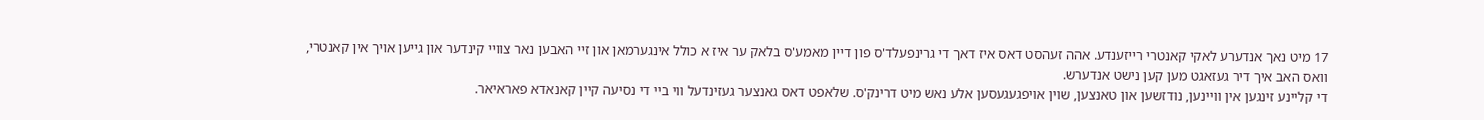17 מיט נאך אנדערע לאקי קאנטרי רייזענדע. אהה זעהסט דאס איז דאך די גרינפעלד'ס פון דיין מאמע'ס בלאק ער איז א כולל אינגערמאן און זיי האבען נאר צוויי קינדער און גייען אויך אין קאנטרי, וואס האב איך דיר געזאגט מען קען נישט אנדערש.
די קליינע זינגען אין וויינען, נודזשען און טאנצען, שוין אויפגעגעסען אלע נאש מיט דרינק'ס. שלאפט דאס גאנצער געזינדעל ווי ביי די נסיעה קיין קאנאדא פאראיאר.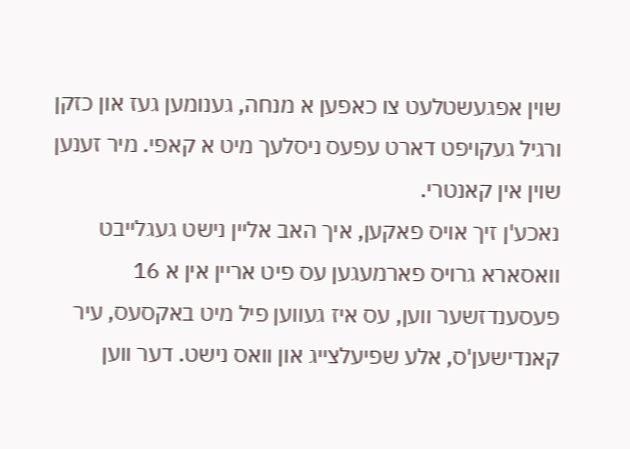שוין אפגעשטלעט צו כאפען א מנחה, גענומען געז און כזקן ורגיל געקויפט דארט עפעס ניסלעך מיט א קאפי. מיר זענען שוין אין קאנטרי.
נאכע'ן זיך אויס פאקען, איך האב אליין נישט געגלייבט וואסארא גרויס פארמעגען עס פיט אריין אין א 16 פעסענדזשער ווען, עס איז געווען פיל מיט באקסעס, עיר קאנדישען'ס, אלע שפיעלצייג און וואס נישט. דער ווען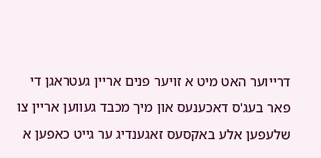דרייוער האט מיט א זויער פנים אריין געטראגן די פאר בעג'ס דאכענעס און מיך מכבד געווען אריין צו שלעפען אלע באקסעס זאגענדיג ער גייט כאפען א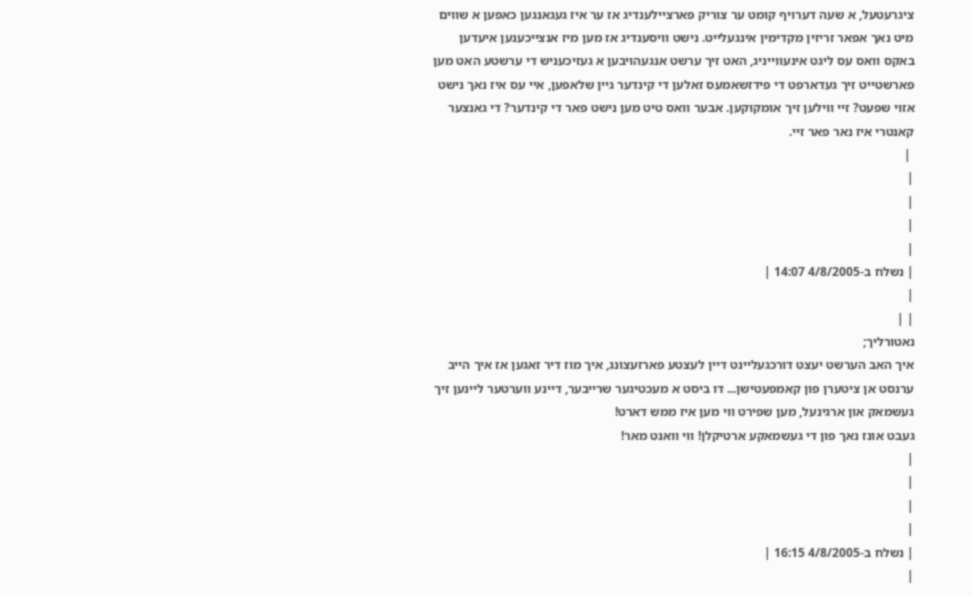ציגרעטעל, א שעה דערויף קומט ער צוריק פארציילענדיג אז ער איז געגאנגען כאפען א שווים מיט נאך אפאר זריזין מקדימין אינגעלייט. נישט וויסענדיג אז מען מיז אנצייכענען איעדען באקס וואס עס ליגט אינעווייניג, האט זיך ערשט אנגעהויבען א געזיכעניש די ערשטע האט מען פארשטייט זיך געדארפט די פידזשאמעס זאלען די קינדער גיין שלאפען, איי עס איז נאך נישט אזוי שפעט? זיי ווילען זיך אומקוקען. אבער וואס טיט מען נישט פאר די קינדער? די גאנצער קאנטרי איז נאר פאר זיי.
 |
|
|
|
|
| נשלח ב-4/8/2005 14:07 |
|
| |
נאטורליך;
איך האב הערשט יעצט דורכגעליינט דיין לעצטע פארזעצונג, איך מוז דיר זאגען אז איך הייב ערנסט אן ציטערן פון קאמפעטישן... דו ביסט א מעכטיגער שרייבער, דיינע ווערטער ליינען זיך געשמאק און ארגינעל, מען שפירט ווי מען איז ממש דארט!
געבט אונז נאך פון די געשמאקע ארטיקלן! ווי וואנט מאר!
|
|
|
|
| נשלח ב-4/8/2005 16:15 |
|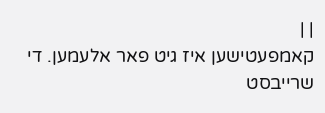| |
קאמפעטישען איז גיט פאר אלעמען. די שרייבסט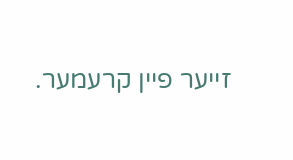זייער פיין קרעמער.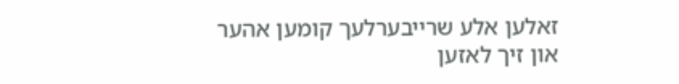זאלען אלע שרייבערלעך קומען אהער און זיך לאזען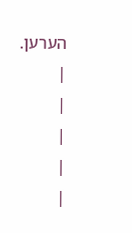הערען.
|
|
|
|
|